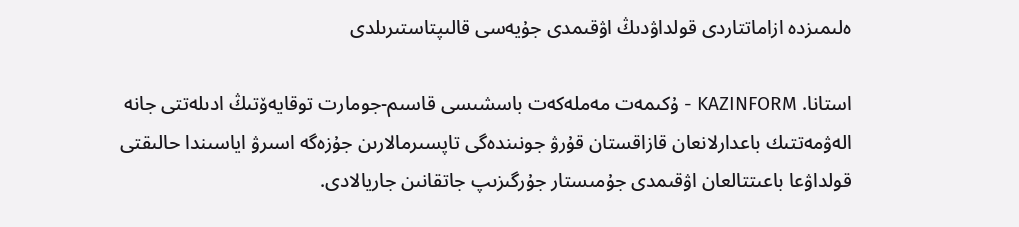ەلىمىزدە ازاماتتاردى قولداۋدىڭ اۋقىمدى جۇيەسى قالىپتاستىرىلدى

استانا. KAZINFORM - ۇكىمەت مەملەكەت باسشىسى قاسىم-جومارت توقايەۆتىڭ ادىلەتتى جانە الەۋمەتتىك باعدارلانعان قازاقستان قۇرۋ جونىندەگى تاپسىرمالارىن جۇزەگە اسىرۋ اياسىندا حالىقتى قولداۋعا باعىتتالعان اۋقىمدى جۇمىستار جۇرگىزىپ جاتقانىن جاريالادى.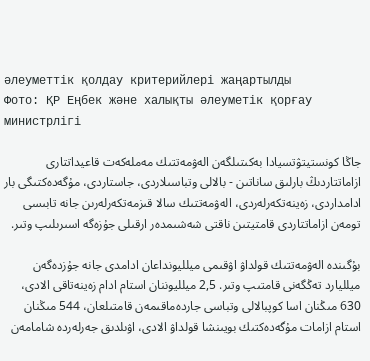әлеуметтік қолдау критерийлері жаңартылды
Фото: ҚР Еңбек және халықты әлеуметік қорғау министрлігі

جاڭا كونستيتۋتسيادا بەكىتىلگەن الەۋمەتتىك مەملەكەت قاعيداتتارى ازاماتتاردىڭ بارلىق ساناتىن - بالالى وتباسىلاردى، جاستاردى، مۇگەدەكتىگى بار ادامداردى، زەينەتكەرلەردى، الەۋمەتتىك سالا قىزمەتكەرلەرىن جانە تابىسى تومەن ازاماتتاردى قامتيتىن ناقتى شەشىمدەر ارقىلى جۇزەگە اسىرىلىپ وتىر.

بۇگىندە الەۋمەتتىك قولداۋ اۋقىمى ميلليونداعان ادامدى جانە جۇزدەگەن ميلليارد تەڭگەنى قامتىپ وتىر. 2,5 ميلليوننان استام ادام زەينەتاقى الادى، 630 مىڭنان اسا كوپبالالى وتباسى جاردەماقىمەن قامتىلعان، 544 مىڭنان استام ازامات مۇگەدەكتىك بويىنشا قولداۋ الادى، اۋىلدىق جەرلەردە شامامەن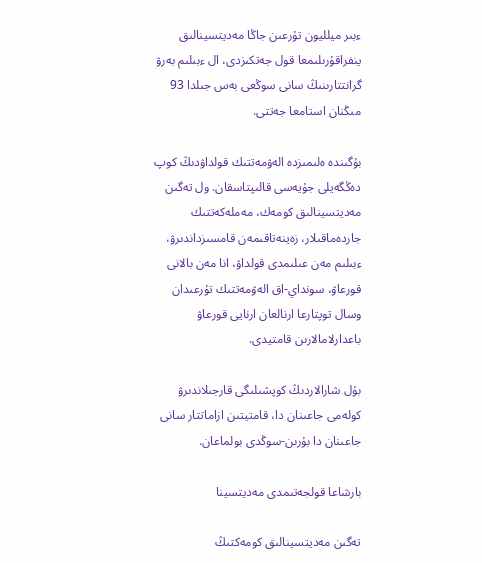ءبىر ميلليون تۇرعىن جاڭا مەديتسينالىق ينفراقۇرىلىمعا قول جەتكىزدى، ال ءبىلىم بەرۋ گرانتتارىنىڭ سانى سوڭعى بەس جىلدا 93 مىڭنان استامعا جەتتى.

بۇگىندە ەلىمىزدە الەۋمەتتىك قولداۋدىڭ كوپ دەڭگەيلى جۇيەسى قالىپتاسقان. ول تەگىن مەديتسينالىق كومەك، مەملەكەتتىك جاردەماقىلار، زەينەتاقىمەن قامسىزداندىرۋ، ءبىلىم مەن عىلىمدى قولداۋ، انا مەن بالانى قورعاۋ، سونداي-اق الەۋمەتتىك تۇرعىدان وسال توپتارعا ارنالعان ارنايى قورعاۋ باعدارلامالارىن قامتيدى.

بۇل شارالاردىڭ كوپشىلىگى قارجىلاندىرۋ كولەمى جاعىنان دا، قامتيتىن ازاماتتار سانى جاعىنان دا بۇرىن-سوڭدى بولماعان.

بارشاعا قولجەتىمدى مەديتسينا

تەگىن مەديتسينالىق كومەكتىڭ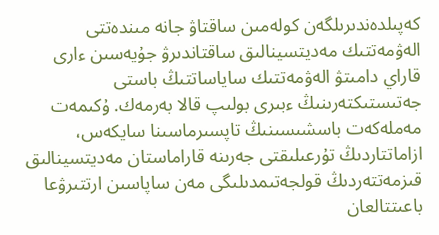كەپىلدەندىرىلگەن كولەمىن ساقتاۋ جانە مىندەتتى الەۋمەتتىك مەديتسينالىق ساقتاندىرۋ جۇيەسىن ءارى قاراي دامىتۋ الەۋمەتتىك ساياساتتىڭ باستى جەتىستىكتەرىنىڭ ءبىرى بولىپ قالا بەرمەك. ۇكىمەت مەملەكەت باسشىسىنىڭ تاپسىرماسىنا سايكەس، ازاماتتاردىڭ تۇرعىلىقتى جەرىنە قاراماستان مەديتسينالىق قىزمەتتەردىڭ قولجەتىمدىلىگى مەن ساپاسىن ارتتىرۋعا باعىتتالعان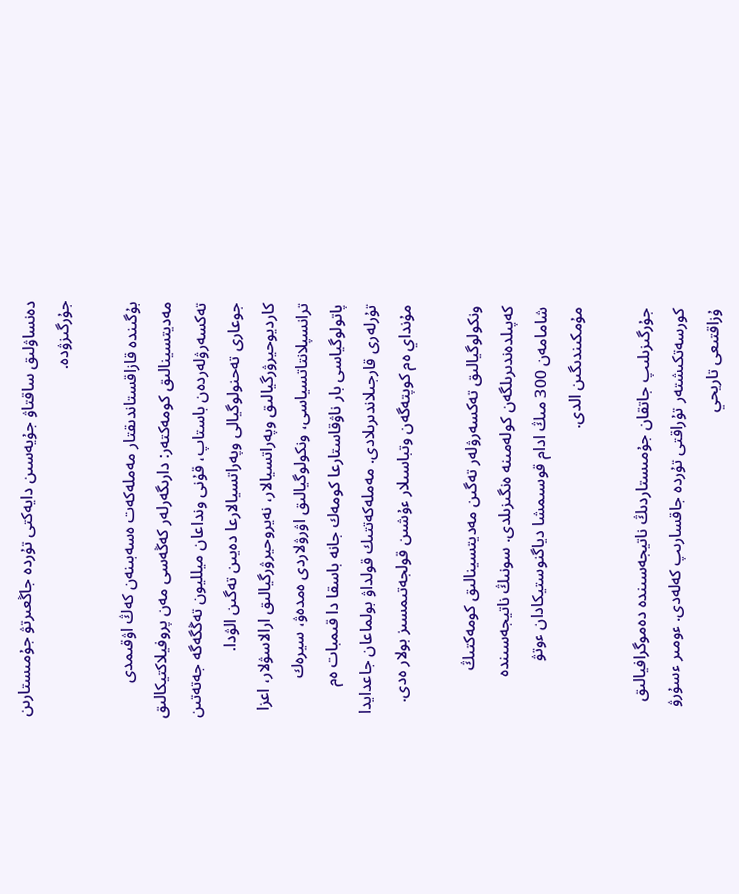دەنساۋلىق ساقتاۋ جۇيەسىن دايەكتى تۇردە جاڭعىرتۋ جۇمىستارىن جۇرگىزۋدە.

بۇگىندە قازاقستاندىقتار مەملەكەت ەسەبىنەن كەڭ اۋقىمدى مەديتسينالىق كومەكتەر: دارىگەرلەر كەڭەسى مەن پروفيلاكتيكالىق تەكسەرۋلەردەن باستاپ، قۇنى ونداعان ميلليون تەڭگەگە جەتەتىن جوعارى تەحنولوگيالى وپەراتسيالارعا دەيىن تەگىن الۋدا. كارديوحيرۋرگيالىق وپەراتسيالار، نەيروحيرۋرگيالىق ارالاسۋلار، اعزا ترانسپلانتاتسياسى، ونكولوگيالىق اۋرۋلاردى ەمدەۋ، سيرەك پاتولوگياسى بار ناۋقاستارعا كومەك جانە باسقا دا قىمبات ەم تۇرلەرى قارجىلاندىرىلادى. مەملەكەتتىك قولداۋ بولماعان جاعدايدا مۇنداي ەم كوپتەگەن وتباسىلار ءۇشىن قولجەتىمسىز بولار ەدى.

ونكولوگيالىق تەكسەرۋلەر تەگىن مەديتسينالىق كومەكتىڭ كەپىلدەندىرىلگەن كولەمىنە ەنگىزىلدى. سونىڭ ناتيجەسىندە شامامەن 300 مىڭ ادام قوسىمشا دياگنوستيكادان ءوتۋ مۇمكىندىگىن الدى.

جۇرگىزىلىپ جاتقان جۇمىستاردىڭ ناتيجەسىندە دەموگرافيالىق كورسەتكىشتەر تۇراقتى تۇردە جاقسارىپ كەلەدى. ءومىر ءسۇرۋ ۇزاقتىعى تاريحي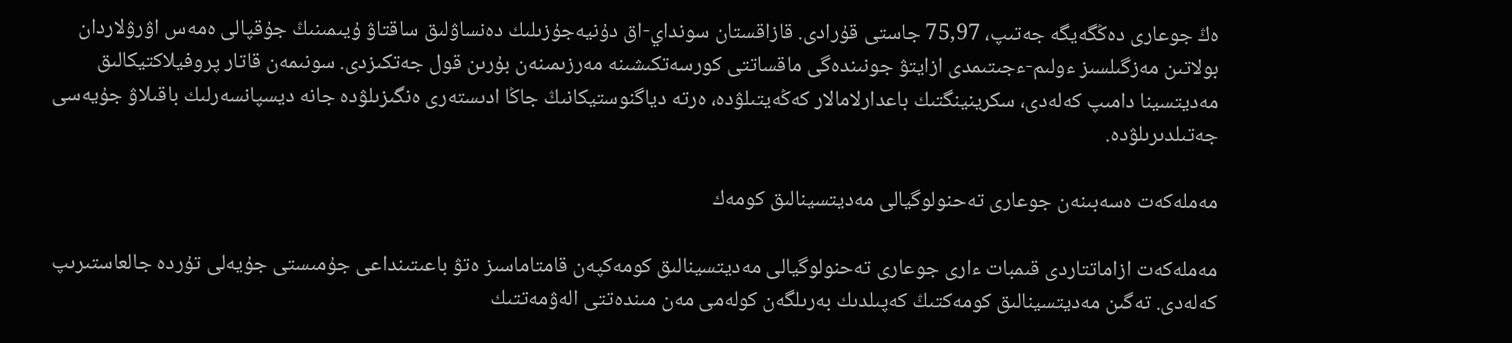ەڭ جوعارى دەڭگەيگە جەتىپ، 75,97 جاستى قۇرادى. قازاقستان سونداي-اق دۇنيەجۇزىلىك دەنساۋلىق ساقتاۋ ۇيىمىنىڭ جۇقپالى ەمەس اۋرۋلاردان بولاتىن مەزگىلسىز ءولىم-ءجىتىمدى ازايتۋ جونىندەگى ماقساتتى كورسەتكىشىنە مەرزىمىنەن بۇرىن قول جەتكىزدى. سونىمەن قاتار پروفيلاكتيكالىق مەديتسينا دامىپ كەلەدى، سكرينينگتىك باعدارلامالار كەڭەيتىلۋدە، ەرتە دياگنوستيكانىڭ جاڭا ادىستەرى ەنگىزىلۋدە جانە ديسپانسەرلىك باقىلاۋ جۇيەسى جەتىلدىرىلۋدە.

مەملەكەت ەسەبىنەن جوعارى تەحنولوگيالى مەديتسينالىق كومەك

مەملەكەت ازاماتتاردى قىمبات ءارى جوعارى تەحنولوگيالى مەديتسينالىق كومەكپەن قامتاماسىز ەتۋ باعىتىنداعى جۇمىستى جۇيەلى تۇردە جالعاستىرىپ كەلەدى. تەگىن مەديتسينالىق كومەكتىڭ كەپىلدىك بەرىلگەن كولەمى مەن مىندەتتى الەۋمەتتىك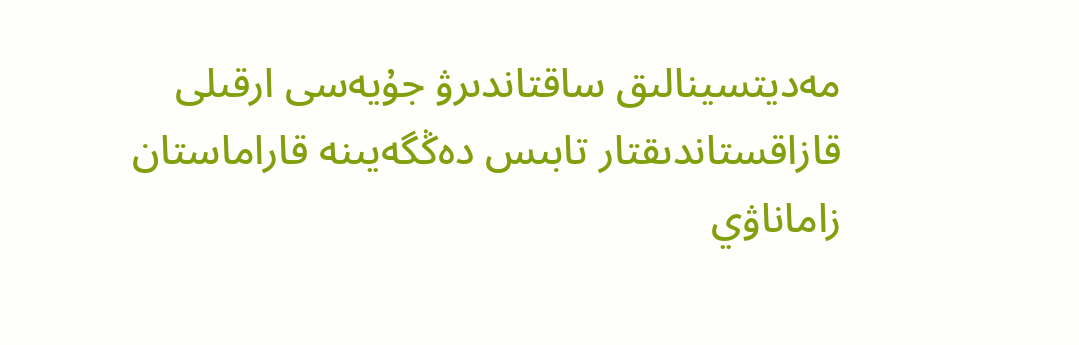مەديتسينالىق ساقتاندىرۋ جۇيەسى ارقىلى قازاقستاندىقتار تابىس دەڭگەيىنە قاراماستان زاماناۋي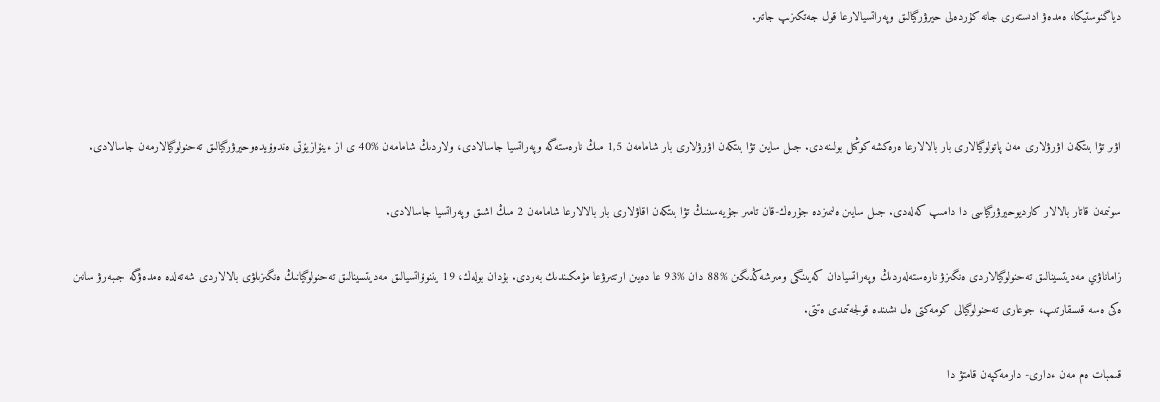دياگنوستيكا، ەمدەۋ ادىستەرى جانە كۇردەلى حيرۋرگيالىق وپەراتسيالارعا قول جەتكىزىپ جاتىر.



اۋىر تۋا بىتكەن اۋرۋلارى مەن پاتولوگيالارى بار بالالارعا ەرەكشە كوڭىل بولىنەدى. جىل سايىن تۋا بىتكەن اۋرۋلارى بار شامامەن 1,5 مىڭ نارەستەگە وپەراتسيا جاسالادى، ولاردىڭ شامامەن %40 ى از ءينۆازيۆتى ەندوۆيدەوحيرۋرگيالىق تەحنولوگيالارمەن جاسالادى.

سونىمەن قاتار بالالار كارديوحيرۋرگياسى دا دامىپ كەلەدى. جىل سايىن ەلىمىزدە جۇرەك-قان تامىر جۇيەسىنىڭ تۋا بىتكەن اقاۋلارى بار بالالارعا شامامەن 2 مىڭ اشىق وپەراتسيا جاسالادى.

زاماناۋي مەديتسينالىق تەحنولوگيالاردى ەنگىزۋ نارەستەلەردىڭ وپەراتسيادان كەيىنگى ومىرشەڭدىگىن %88 دان %93 عا دەيىن ارتتىرۋعا مۇمكىندىك بەردى. بۇدان بولەك، 19 يننوۆاتسيالىق مەديتسينالىق تەحنولوگيانىڭ ەنگىزىلۋى بالالاردى شەتەلدە ەمدەۋگە جىبەرۋ سانىن ەكى ەسە قىسقارتىپ، جوعارى تەحنولوگيالى كومەكتى ەل ىشىندە قولجەتىمدى ەتتى.

قىمبات ەم مەن ءدارى- دارمەكپەن قامتۋ دا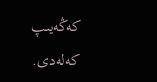كەڭەيىپ كەلەدى.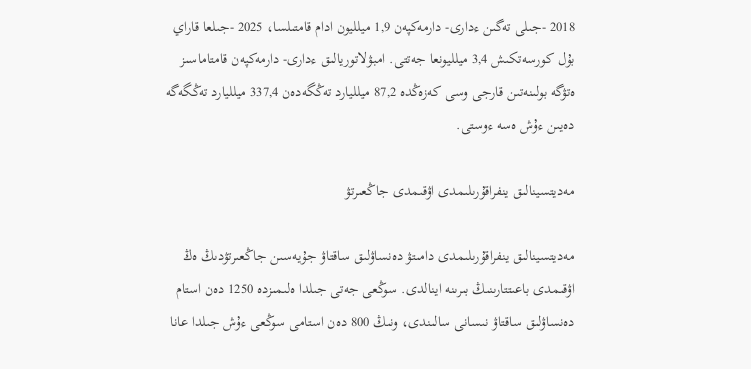2018 -جىلى تەگىن ءدارى- دارمەكپەن 1,9 ميلليون ادام قامتىلسا، 2025 -جىلعا قاراي بۇل كورسەتكىش 3,4 ميلليونعا جەتتى. امبۋلاتوريالىق ءدارى- دارمەكپەن قامتاماسىز ەتۋگە بولىنەتىن قارجى وسى كەزەڭدە 87,2 ميلليارد تەڭگەدەن 337,4 ميلليارد تەڭگەگە دەيىن ءۇش ەسە ءوستى.

مەديتسينالىق ينفراقۇرىلىمدى اۋقىمدى جاڭعىرتۋ

مەديتسينالىق ينفراقۇرىلىمدى دامىتۋ دەنساۋلىق ساقتاۋ جۇيەسىن جاڭعىرتۋدىڭ ەڭ اۋقىمدى باعىتتارىنىڭ بىرىنە اينالدى. سوڭعى جەتى جىلدا ەلىمىزدە 1250 دەن استام دەنساۋلىق ساقتاۋ نىسانى سالىندى، ونىڭ 800 دەن استامى سوڭعى ءۇش جىلدا عانا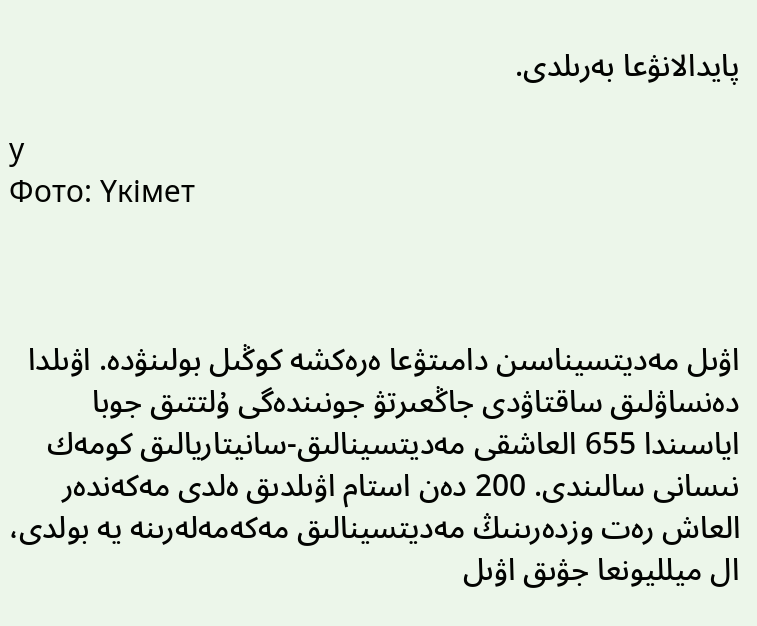پايدالانۋعا بەرىلدى.

у
Фото: Үкімет



اۋىل مەديتسيناسىن دامىتۋعا ەرەكشە كوڭىل بولىنۋدە. اۋىلدا دەنساۋلىق ساقتاۋدى جاڭعىرتۋ جونىندەگى ۇلتتىق جوبا اياسىندا 655 العاشقى مەديتسينالىق-سانيتاريالىق كومەك نىسانى سالىندى. 200 دەن استام اۋىلدىق ەلدى مەكەندەر العاش رەت وزدەرىنىڭ مەديتسينالىق مەكەمەلەرىنە يە بولدى، ال ميلليونعا جۋىق اۋىل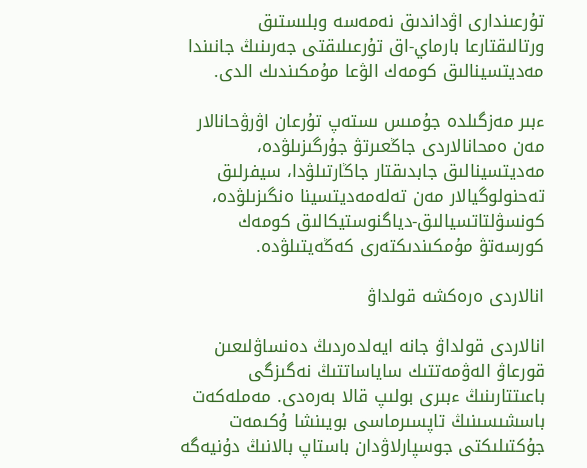تۇرعىندارى اۋداندىق نەمەسە وبلىستىق ورتالىقتارعا بارماي-اق تۇرعىلىقتى جەرىنىڭ جانىندا مەديتسينالىق كومەك الۋعا مۇمكىندىك الدى.

ءبىر مەزگىلدە جۇمىس ىستەپ تۇرعان اۋرۋحانالار مەن ەمحانالاردى جاڭعىرتۋ جۇرگىزىلۋدە، مەديتسينالىق جابدىقتار جاڭارتىلۋدا، سيفرلىق تەحنولوگيالار مەن تەلەمەديتسينا ەنگىزىلۋدە، كونسۋلتاتسيالىق-دياگنوستيكالىق كومەك كورسەتۋ مۇمكىندىكتەرى كەڭەيتىلۋدە.

انالاردى ەرەكشە قولداۋ

انالاردى قولداۋ جانە ايەلدەردىڭ دەنساۋلىعىن قورعاۋ الەۋمەتتىك ساياساتتىڭ نەگىزگى باعىتتارىنىڭ ءبىرى بولىپ قالا بەرەدى. مەملەكەت باسشىسىنىڭ تاپسىرماسى بويىنشا ۇكىمەت جۇكتىلىكتى جوسپارلاۋدان باستاپ بالانىڭ دۇنيەگە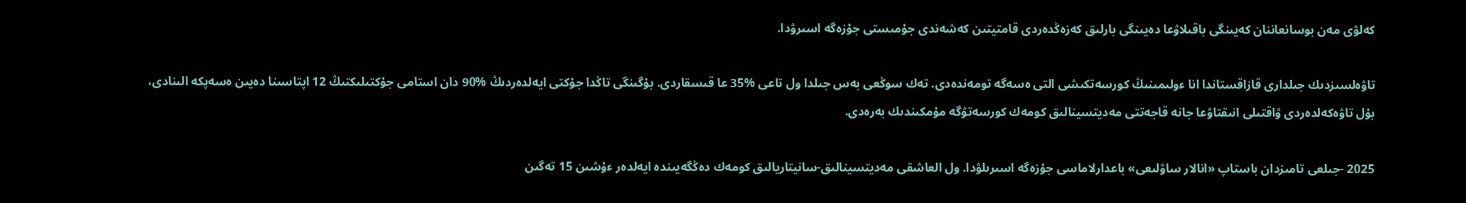كەلۋى مەن بوسانعاننان كەيىنگى باقىلاۋعا دەيىنگى بارلىق كەزەڭدەردى قامتيتىن كەشەندى جۇمىستى جۇزەگە اسىرۋدا.

تاۋەلسىزدىك جىلدارى قازاقستاندا انا ءولىمىنىڭ كورسەتكىشى التى ەسەگە تومەندەدى. تەك سوڭعى بەس جىلدا ول تاعى %35 عا قىسقاردى. بۇگىنگى تاڭدا جۇكتى ايەلدەردىڭ %90 دان استامى جۇكتىلىكتىڭ 12 اپتاسىنا دەيىن ەسەپكە الىنادى، بۇل تاۋەكەلدەردى ۋاقتىلى انىقتاۋعا جانە قاجەتتى مەديتسينالىق كومەك كورسەتۋگە مۇمكىندىك بەرەدى.

2025 -جىلعى تامىزدان باستاپ «انالار ساۋلىعى» باعدارلاماسى جۇزەگە اسىرىلۋدا. ول العاشقى مەديتسينالىق-سانيتاريالىق كومەك دەڭگەيىندە ايەلدەر ءۇشىن 15 تەگىن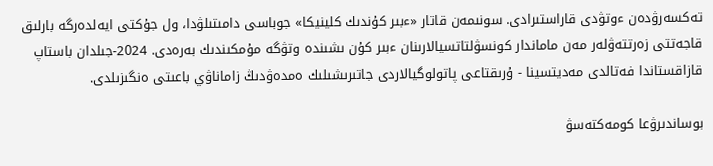تەكسەرۋدەن ءوتۋدى قاراستىرادى. سونىمەن قاتار «ءبىر كۇندىك كلينيكا» جوباسى دامىتىلۋدا، ول جۇكتى ايەلدەرگە بارلىق قاجەتتى زەرتتەۋلەر مەن ماماندار كونسۋلتاتسيالارىنان ءبىر كۇن ىشىندە وتۋگە مۇمكىندىك بەرەدى. 2024-جىلدان باستاپ قازاقستاندا فەتالدى مەديتسينا - ۇرىقتاعى پاتولوگيالاردى جاتىرىشىلىك ەمدەۋدىڭ زاماناۋي باعىتى ەنگىزىلدى.

بوساندىرۋعا كومەكتەسۋ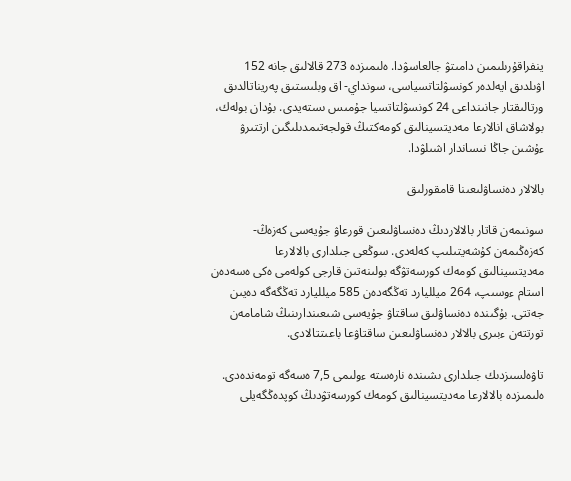ينفراقۇرىلىمىن دامىتۋ جالعاسۋدا. ەلىمىزدە 273 قالالىق جانە 152 اۋىلدىق ايەلدەر كونسۋلتاتسياسى، سونداي- اق وبلىستىق پەريناتالدىق ورتالىقتار جانىنداعى 24 كونسۋلتاتسيا جۇمىس ىستەيدى. بۇدان بولەك، بولاشاق انالارعا مەديتسينالىق كومەكتىڭ قولجەتىمدىلىگىن ارتتىرۋ ءۇشىن جاڭا نىساندار اشىلۋدا.

بالالار دەنساۋلىعىنا قامقورلىق

سونىمەن قاتار بالالاردىڭ دەنساۋلىعىن قورعاۋ جۇيەسى كەزەڭ-كەزەڭىمەن كۇشەيتىلىپ كەلەدى. سوڭعى جىلدارى بالالارعا مەديتسينالىق كومەك كورسەتۋگە بولىنەتىن قارجى كولەمى ەكى ەسەدەن استام ءوسىپ، 264 ميلليارد تەڭگەدەن 585 ميلليارد تەڭگەگە دەيىن جەتتى. بۇگىندە دەنساۋلىق ساقتاۋ جۇيەسى شىعىندارىنىڭ شامامەن تورتتەن ءبىرى بالالار دەنساۋلىعىن ساقتاۋعا باعىتتالادى.

تاۋەلسىزدىك جىلدارى ىشىندە نارەستە ءولىمى 7,5 ەسەگە تومەندەدى. ەلىمىزدە بالالارعا مەديتسينالىق كومەك كورسەتۋدىڭ كوپدەڭگەيلى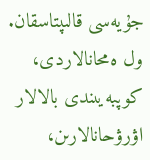جۇيەسى قالىپتاسقان. ول ەمحانالاردى، كوپبەيىندى بالالار اۋرۋحانالارىن،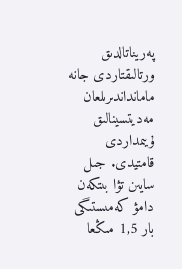پەريناتالدىق ورتالىقتاردى جانە مامانداندىرىلعان مەديتسينالىق ۇيىمداردى قامتيدى. جىل سايىن تۋا بىتكەن دامۋ كەمىستىگى بار 1,5 مىڭعا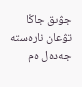جۋىق جاڭا تۋعان نارەستە جەدەل ەم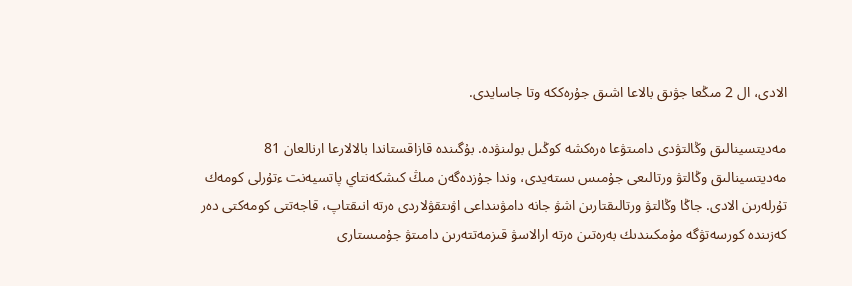الادى، ال 2 مىڭعا جۋىق بالاعا اشىق جۇرەككە وتا جاسايدى.

مەديتسينالىق وڭالتۋدى دامىتۋعا ەرەكشە كوڭىل بولىنۋدە. بۇگىندە قازاقستاندا بالالارعا ارنالعان 81 مەديتسينالىق وڭالتۋ ورتالىعى جۇمىس ىستەيدى، وندا جۇزدەگەن مىڭ كىشكەنتاي پاتسيەنت ءتۇرلى كومەك تۇرلەرىن الادى. جاڭا وڭالتۋ ورتالىقتارىن اشۋ جانە دامۋىنداعى اۋىتقۋلاردى ەرتە انىقتاپ، قاجەتتى كومەكتى دەر كەزىندە كورسەتۋگە مۇمكىندىك بەرەتىن ەرتە ارالاسۋ قىزمەتتەرىن دامىتۋ جۇمىستارى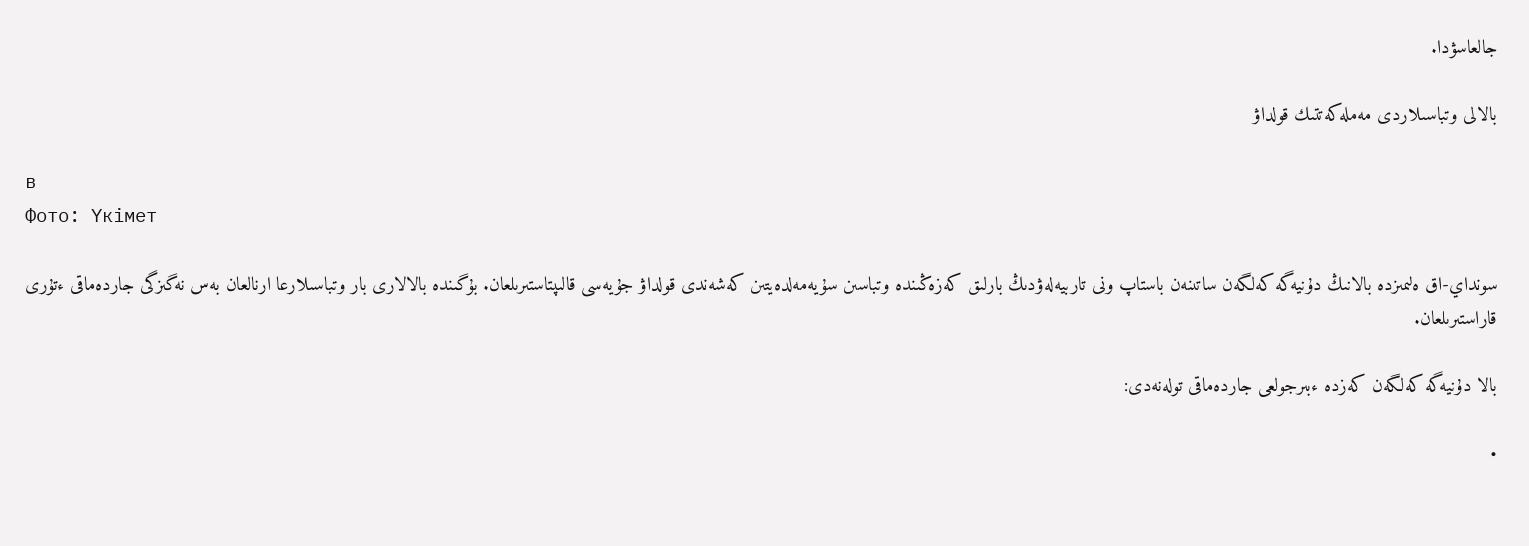جالعاسۋدا.

بالالى وتباسىلاردى مەملەكەتتىك قولداۋ

в
Фото: Үкімет

سونداي-اق ەلىمىزدە بالانىڭ دۇنيەگە كەلگەن ساتىنەن باستاپ ونى تاربيەلەۋدىڭ بارلىق كەزەڭىندە وتباسىن سۇيەمەلدەيتىن كەشەندى قولداۋ جۇيەسى قالىپتاستىرىلعان. بۇگىندە بالالارى بار وتباسىلارعا ارنالعان بەس نەگىزگى جاردەماقى ءتۇرى قاراستىرىلعان.

بالا دۇنيەگە كەلگەن كەزدە ءبىرجولعى جاردەماقى تولەنەدى:

•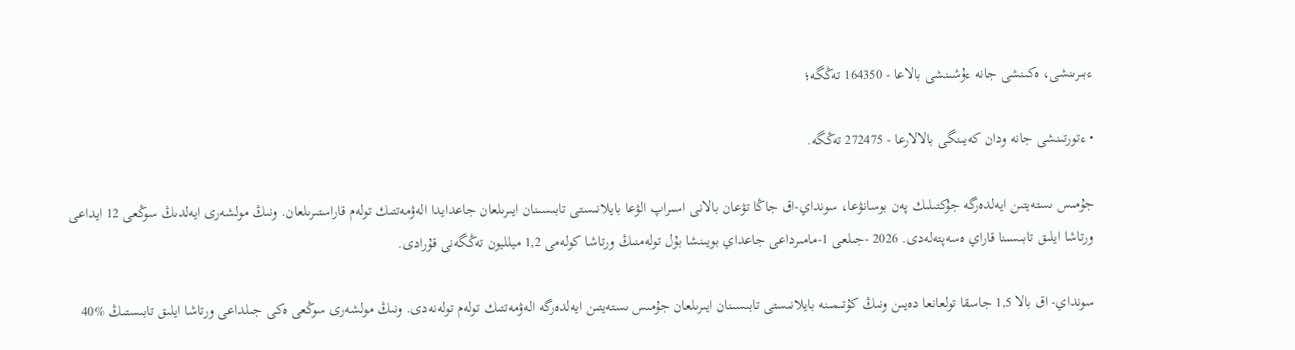ءبىرىنشى، ەكىنشى جانە ءۇشىنشى بالاعا - 164350 تەڭگە؛

• ءتورتىنشى جانە ودان كەيىنگى بالالارعا - 272475 تەڭگە.

جۇمىس ىستەيتىن ايەلدەرگە جۇكتىلىك پەن بوسانۋعا، سونداي-اق جاڭا تۋعان بالانى اسىراپ الۋعا بايلانىستى تابىسىنان ايىرىلعان جاعدايدا الەۋمەتتىك تولەم قاراستىرىلعان. ونىڭ مولشەرى ايەلدىڭ سوڭعى 12 ايداعى ورتاشا ايلىق تابىسىنا قاراي ەسەپتەلەدى. 2026 -جىلعى 1-مامىرداعى جاعداي بويىنشا بۇل تولەمنىڭ ورتاشا كولەمى 1,2 ميلليون تەڭگەنى قۇرادى.

سونداي- اق بالا 1,5 جاسقا تولعانعا دەيىن ونىڭ كۇتىمىنە بايلانىستى تابىسىنان ايىرىلعان جۇمىس ىستەيتىن ايەلدەرگە الەۋمەتتىك تولەم تولەنەدى. ونىڭ مولشەرى سوڭعى ەكى جىلداعى ورتاشا ايلىق تابىستىڭ %40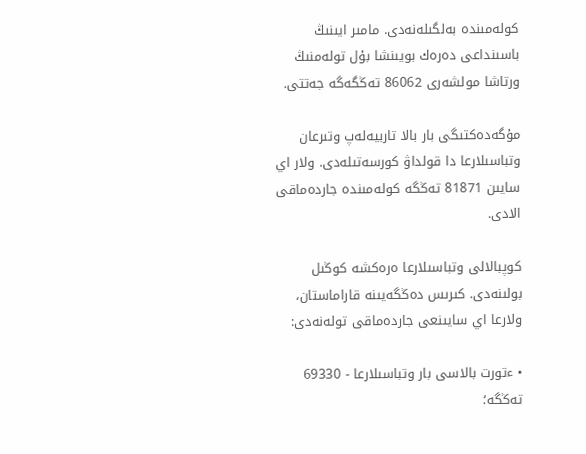كولەمىندە بەلگىلەنەدى. مامىر ايىنىڭ باسىنداعى دەرەك بويىنشا بۇل تولەمنىڭ ورتاشا مولشەرى 86062 تەڭگەگە جەتتى.

مۇگەدەكتىگى بار بالا تاربيەلەپ وتىرعان وتباسىلارعا دا قولداۋ كورسەتىلەدى. ولار اي سايىن 81871 تەڭگە كولەمىندە جاردەماقى الادى.

كوپبالالى وتباسىلارعا ەرەكشە كوڭىل بولىنەدى. كىرىس دەڭگەيىنە قاراماستان، ولارعا اي سايىنعى جاردەماقى تولەنەدى:

• ءتورت بالاسى بار وتباسىلارعا - 69330 تەڭگە؛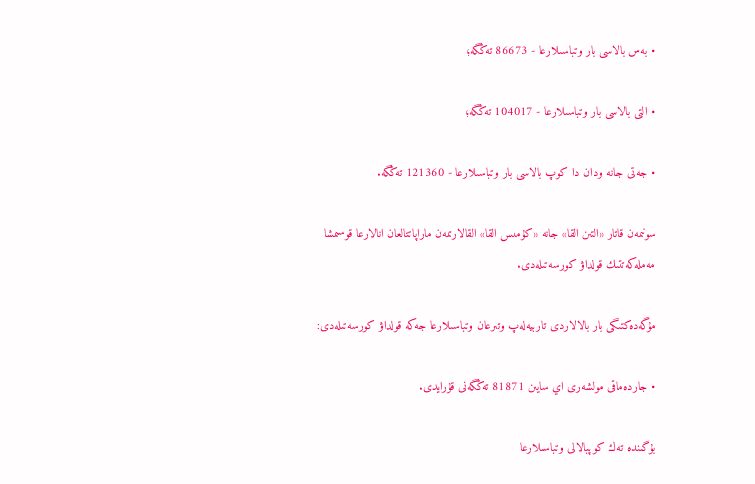• بەس بالاسى بار وتباسىلارعا - 86673 تەڭگە؛

• التى بالاسى بار وتباسىلارعا - 104017 تەڭگە؛

• جەتى جانە ودان دا كوپ بالاسى بار وتباسىلارعا - 121360 تەڭگە.

سونىمەن قاتار «التىن القا» جانە «كۇمىس القا» القالارىمەن ماراپاتتالعان انالارعا قوسىمشا مەملەكەتتىك قولداۋ كورسەتىلەدى.

مۇگەدەكتىگى بار بالالاردى تاربيەلەپ وتىرعان وتباسىلارعا جەكە قولداۋ كورسەتىلەدى:

• جاردەماقى مولشەرى اي سايىن 81871 تەڭگەنى قۇرايدى.

بۇگىندە تەك كوپبالالى وتباسىلارعا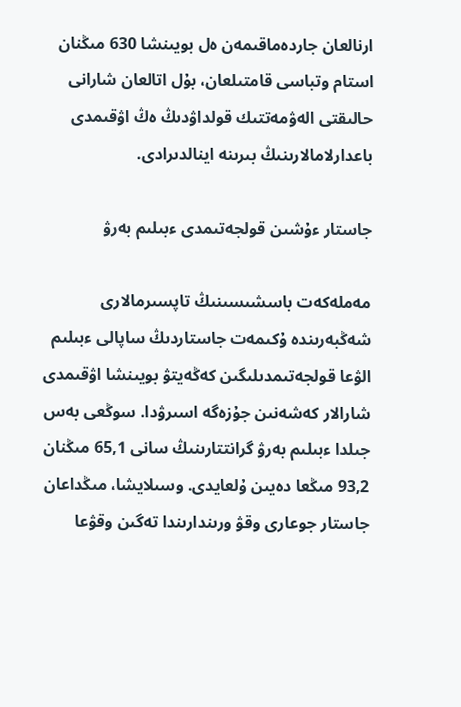ارنالعان جاردەماقىمەن ەل بويىنشا 630 مىڭنان استام وتباسى قامتىلعان، بۇل اتالعان شارانى حالىقتى الەۋمەتتىك قولداۋدىڭ ەڭ اۋقىمدى باعدارلامالارىنىڭ بىرىنە اينالدىرادى.

جاستار ءۇشىن قولجەتىمدى ءبىلىم بەرۋ

مەملەكەت باسشىسىنىڭ تاپسىرمالارى شەڭبەرىندە ۇكىمەت جاستاردىڭ ساپالى ءبىلىم الۋعا قولجەتىمدىلىگىن كەڭەيتۋ بويىنشا اۋقىمدى شارالار كەشەنىن جۇزەگە اسىرۋدا. سوڭعى بەس جىلدا ءبىلىم بەرۋ گرانتتارىنىڭ سانى 65,1 مىڭنان 93,2 مىڭعا دەيىن ۇلعايدى. وسىلايشا، مىڭداعان جاستار جوعارى وقۋ ورىندارىندا تەگىن وقۋعا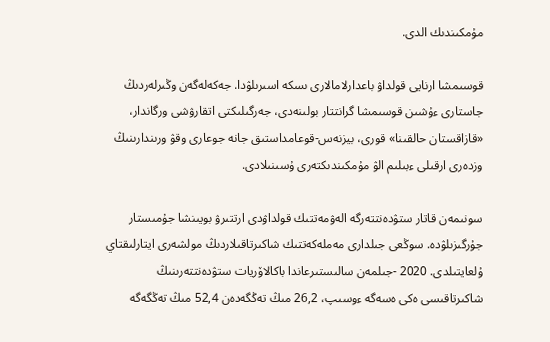مۇمكىندىك الدى.

قوسىمشا ارنايى قولداۋ باعدارلامالارى ىسكە اسىرىلۋدا. جەكەلەگەن وڭىرلەردىڭ جاستارى ءۇشىن قوسىمشا گرانتتار بولىنەدى، جەرگىلىكتى اتقارۋشى ورگاندار، «قازاقستان حالقىنا» قورى، بيزنەس-قوعامداستىق جانە جوعارى وقۋ ورىندارىنىڭ وزدەرى ارقىلى ءبىلىم الۋ مۇمكىندىكتەرى ۇسىنىلادى.

سونىمەن قاتار ستۋدەنتتەرگە الەۋمەتتىك قولداۋدى ارتتىرۋ بويىنشا جۇمىستار جۇرگىزىلۋدە. سوڭعى جىلدارى مەملەكەتتىك شاكىرتاقىلاردىڭ مولشەرى ايتارلىقتاي ۇلعايتىلدى. 2020 -جىلمەن سالىستىرعاندا باكالاۆريات ستۋدەنتتەرىنىڭ شاكىرتاقىسى ەكى ەسەگە ءوسىپ، 26,2 مىڭ تەڭگەدەن 52,4 مىڭ تەڭگەگە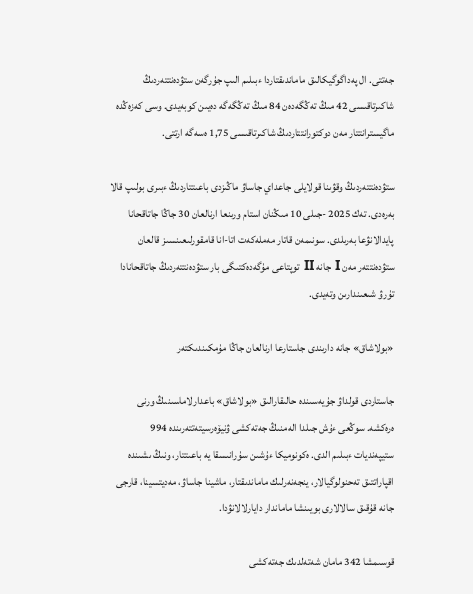جەتتى. ال پەداگوگيكالىق ماماندىقتاردا ءبىلىم الىپ جۇرگەن ستۋدەنتتەردىڭ شاكىرتاقىسى 42 مىڭ تەڭگەدەن 84 مىڭ تەڭگەگە دەيىن كوبەيدى. وسى كەزەڭدە ماگيسترانتتار مەن دوكتورانتتاردىڭ شاكىرتاقىسى 1,75 ەسەگە ارتتى.

ستۋدەنتتەردىڭ وقۋىنا قولايلى جاعداي جاساۋ ماڭىزدى باعىتتاردىڭ ءبىرى بولىپ قالا بەرەدى. تەك 2025 -جىلى 10 مىڭنان استام ورىنعا ارنالعان 30 جاڭا جاتاقحانا پايدالانۋعا بەرىلدى. سونىمەن قاتار مەملەكەت اتا-انا قامقورلىعىنسىز قالعان ستۋدەنتتەر مەن I جانە II توپتاعى مۇگەدەكتىگى بار ستۋدەنتتەردىڭ جاتاقحانادا تۇرۋ شىعىندارىن وتەيدى.

«بولاشاق» جانە دارىندى جاستارعا ارنالعان جاڭا مۇمكىندىكتەر

جاستاردى قولداۋ جۇيەسىندە حالىقارالىق «بولاشاق» باعدارلاماسىنىڭ ورنى ەرەكشە. سوڭعى ءۇش جىلدا الەمنىڭ جەتەكشى ۋنيۆەرسيتەتتەرىندە 994 ستيپەنديات ءبىلىم الدى. ەكونوميكا ءۇشىن سۇرانىسقا يە باعىتتار، ونىڭ ىشىندە اقپاراتتىق تەحنولوگيالار، ينجەنەرلىك ماماندىقتار، ماشينا جاساۋ، مەديتسينا، قارجى جانە قۇقىق سالالارى بويىنشا ماماندار دايارلالانۋدا.

قوسىمشا 342 مامان شەتەلدىك جەتەكشى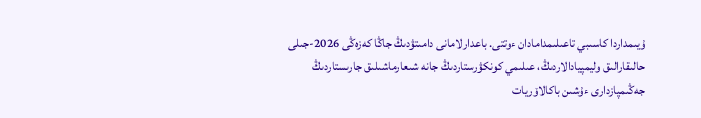ۇيىمداردا كاسىبي تاعىلىمدامادان ءوتتى. باعدارلامانى دامىتۋدىڭ جاڭا كەزەڭى 2026-جىلى حالىقارالىق وليمپيادالاردىڭ، عىلىمي كونكۋرستاردىڭ جانە شىعارماشىلىق جارىستاردىڭ جەڭىمپازدارى ءۇشىن باكالاۆريات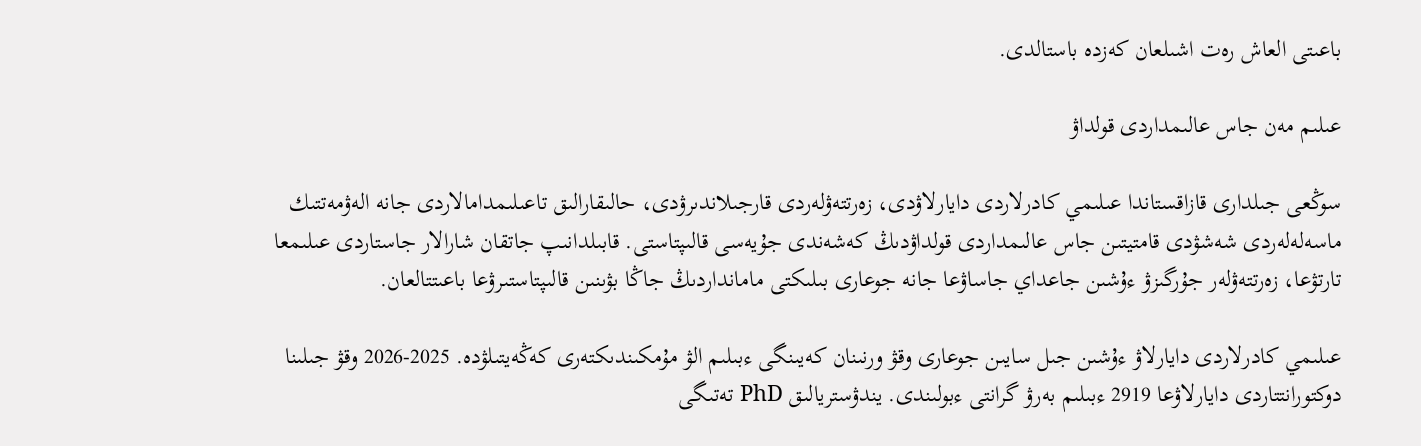باعىتى العاش رەت اشىلعان كەزدە باستالدى.

عىلىم مەن جاس عالىمداردى قولداۋ

سوڭعى جىلدارى قازاقستاندا عىلىمي كادرلاردى دايارلاۋدى، زەرتتەۋلەردى قارجىلاندىرۋدى، حالىقارالىق تاعىلىمدامالاردى جانە الەۋمەتتىك ماسەلەلەردى شەشۋدى قامتيتىن جاس عالىمداردى قولداۋدىڭ كەشەندى جۇيەسى قالىپتاستى. قابىلدانىپ جاتقان شارالار جاستاردى عىلىمعا تارتۋعا، زەرتتەۋلەر جۇرگىزۋ ءۇشىن جاعداي جاساۋعا جانە جوعارى بىلىكتى مامانداردىڭ جاڭا بۋىنىن قالىپتاستىرۋعا باعىتتالعان.

عىلىمي كادرلاردى دايارلاۋ ءۇشىن جىل سايىن جوعارى وقۋ ورنىنان كەيىنگى ءبىلىم الۋ مۇمكىندىكتەرى كەڭەيتىلۋدە. 2025-2026 وقۋ جىلىنا دوكتورانتتاردى دايارلاۋعا 2919 ءبىلىم بەرۋ گرانتى ءبولىندى. يندۋستريالىق PhD تەتىگى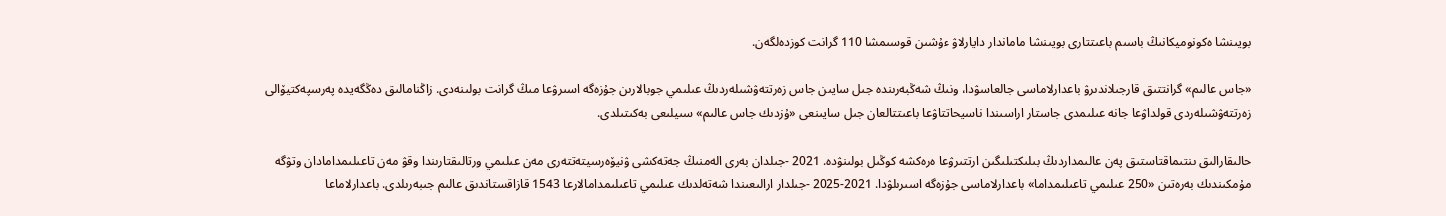بويىنشا ەكونوميكانىڭ باسىم باعىتتارى بويىنشا ماماندار دايارلاۋ ءۇشىن قوسىمشا 110 گرانت كوزدەلگەن.

«جاس عالىم» گرانتتىق قارجىلاندىرۋ باعدارلاماسى جالعاسۋدا، ونىڭ شەڭبەرىندە جىل سايىن جاس زەرتتەۋشىلەردىڭ عىلىمي جوبالارىن جۇزەگە اسىرۋعا مىڭ گرانت بولىنەدى. زاڭنامالىق دەڭگەيدە پەرسپەكتيۆالى زەرتتەۋشىلەردى قولداۋعا جانە عىلىمدى جاستار اراسىندا ناسيحاتتاۋعا باعىتتالعان جىل سايىنعى «ۇزدىك جاس عالىم» سىيلىعى بەكىتىلدى.

حالىقارالىق ىنتىماقتاستىق پەن عالىمداردىڭ بىلىكتىلىگىن ارتتىرۋعا ەرەكشە كوڭىل بولىنۋدە. 2021 -جىلدان بەرى الەمنىڭ جەتەكشى ۋنيۆەرسيتەتتەرى مەن عىلىمي ورتالىقتارىندا وقۋ مەن تاعىلىمدامادان وتۋگە مۇمكىندىك بەرەتىن «250 عىلىمي تاعىلىمداما» باعدارلاماسى جۇزەگە اسىرىلۋدا. 2021-2025 -جىلدار ارالىعىندا شەتەلدىك عىلىمي تاعىلىمدامالارعا 1543 قازاقستاندىق عالىم جىبەرىلدى. باعدارلاماعا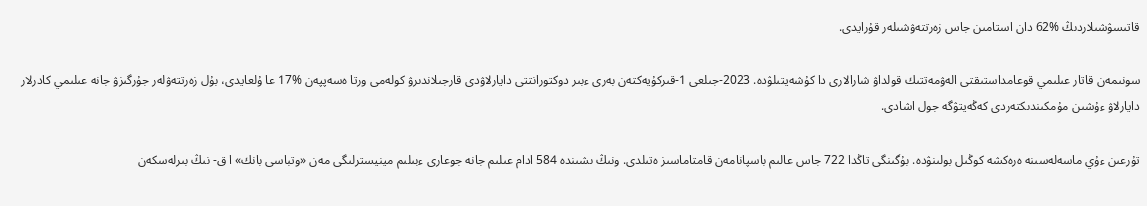قاتىسۋشىلاردىڭ %62 دان استامىن جاس زەرتتەۋشىلەر قۇرايدى.

سونىمەن قاتار عىلىمي قوعامداستىقتى الەۋمەتتىك قولداۋ شارالارى دا كۇشەيتىلۋدە. 2023-جىلعى 1-قىركۇيەكتەن بەرى ءبىر دوكتورانتتى دايارلاۋدى قارجىلاندىرۋ كولەمى ورتا ەسەپپەن %17 عا ۇلعايدى، بۇل زەرتتەۋلەر جۇرگىزۋ جانە عىلىمي كادرلار دايارلاۋ ءۇشىن مۇمكىندىكتەردى كەڭەيتۋگە جول اشادى.

تۇرعىن ءۇي ماسەلەسىنە ەرەكشە كوڭىل بولىنۋدە. بۇگىنگى تاڭدا 722 جاس عالىم باسپانامەن قامتاماسىز ەتىلدى. ونىڭ ىشىندە 584 ادام عىلىم جانە جوعارى ءبىلىم مينيسترلىگى مەن «وتباسى بانك» ا ق- نىڭ بىرلەسكەن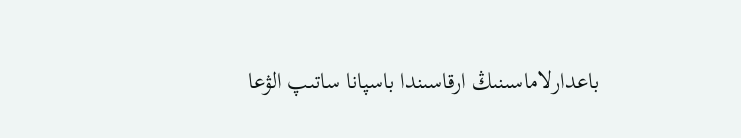باعدارلاماسىنىڭ ارقاسىندا باسپانا ساتىپ الۋعا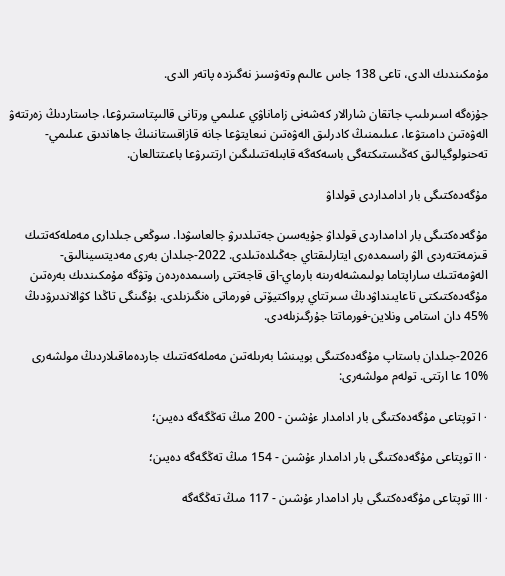مۇمكىندىك الدى، تاعى 138 جاس عالىم وتەۋسىز نەگىزدە پاتەر الدى.

جۇزەگە اسىرىلىپ جاتقان شارالار كەشەنى زاماناۋي عىلىمي ورتانى قالىپتاستىرۋعا، جاستاردىڭ زەرتتەۋ الەۋەتىن دامىتۋعا، عىلىمنىڭ كادرلىق الەۋەتىن نىعايتۋعا جانە قازاقستاننىڭ جاھاندىق عىلىمي- تەحنولوگيالىق كەڭىستىكتەگى باسەكەگە قابىلەتتىلىگىن ارتتىرۋعا باعىتتالعان.

مۇگەدەكتىگى بار ادامداردى قولداۋ

مۇگەدەكتىگى بار ادامداردى قولداۋ جۇيەسىن جەتىلدىرۋ جالعاسۋدا. سوڭعى جىلدارى مەملەكەتتىك قىزمەتتەردى الۋ راسىمدەرى ايتارلىقتاي جەڭىلدەتىلدى. 2022-جىلدان بەرى مەديتسينالىق-الەۋمەتتىك ساراپتاما بولىمشەلەرىنە بارماي-اق قاجەتتى راسىمدەردەن وتۋگە مۇمكىندىك بەرەتىن مۇگەدەكتىكتى تاعايىنداۋدىڭ سىرتتاي پرواكتيۆتى فورماتى ەنگىزىلدى. بۇگىنگى تاڭدا كۋالاندىرۋدىڭ %45 دان استامى ونلاين-فورماتتا جۇرگىزىلەدى.

2026-جىلدان باستاپ مۇگەدەكتىگى بويىنشا بەرىلەتىن مەملەكەتتىك جاردەماقىلاردىڭ مولشەرى %10 عا ارتتى. تولەم مولشەرى:

· I توپتاعى مۇگەدەكتىگى بار ادامدار ءۇشىن - 200 مىڭ تەڭگەگە دەيىن؛

· II توپتاعى مۇگەدەكتىگى بار ادامدار ءۇشىن - 154 مىڭ تەڭگەگە دەيىن؛

· III توپتاعى مۇگەدەكتىگى بار ادامدار ءۇشىن - 117 مىڭ تەڭگەگە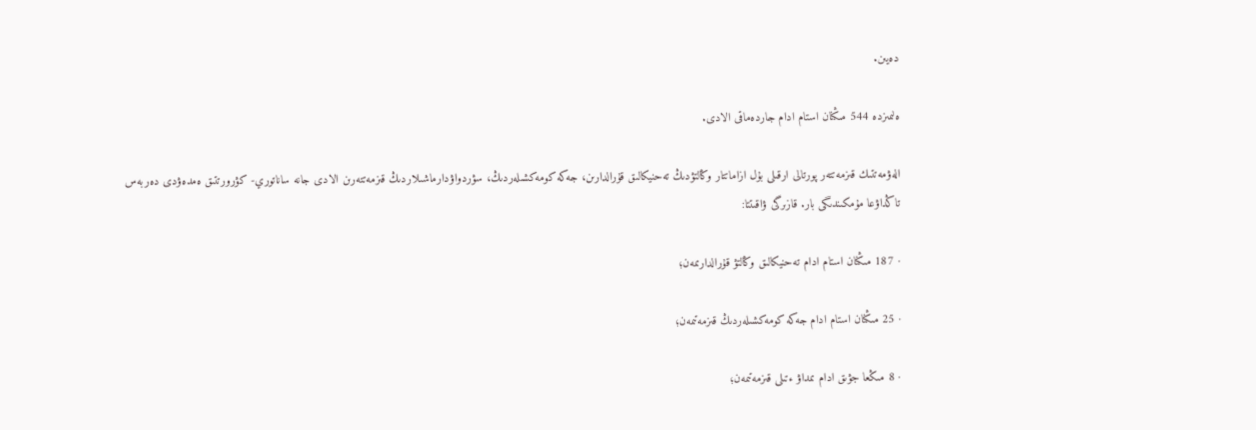دەيىن.

ەلىمىزدە 544 مىڭنان استام ادام جاردەماقى الادى.

الەۋمەتتىك قىزمەتتەر پورتالى ارقىلى بۇل ازاماتتار وڭالتۋدىڭ تەحنيكالىق قۇرالدارىن، جەكە كومەكشىلەردىڭ، سۋردواۋدارماشىلاردىڭ قىزمەتتەرىن الادى جانە ساناتوري- كۋرورتتىق ەمدەۋدى دەربەس تاڭداۋعا مۇمكىندىگى بار. قازىرگى ۋاقىتتا:

· 187 مىڭنان استام ادام تەحنيكالىق وڭالتۋ قۇرالدارىمەن؛

· 25 مىڭنان استام ادام جەكە كومەكشىلەردىڭ قىزمەتىمەن؛

· 8 مىڭعا جۋىق ادام ىمداۋ ءتىلى قىزمەتىمەن؛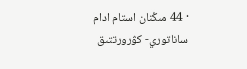· 44 مىڭنان استام ادام ساناتوري- كۋرورتتىق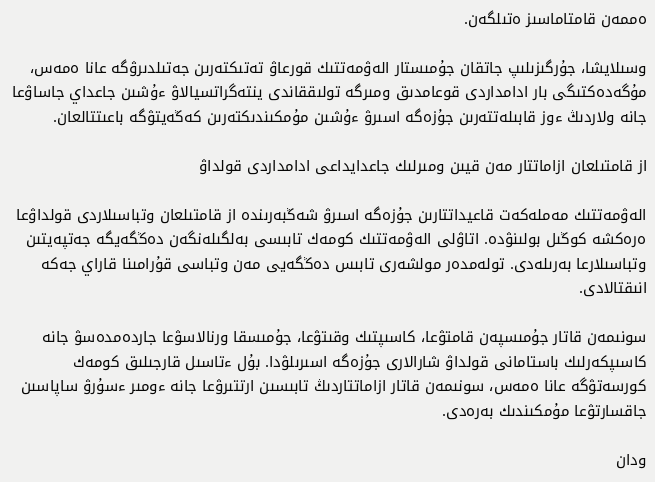ەممەن قامتاماسىز ەتىلگەن.

وسىلايشا، جۇرگىزىلىپ جاتقان جۇمىستار الەۋمەتتىك قورعاۋ تەتىكتەرىن جەتىلدىرۋگە عانا ەمەس، مۇگەدەكتىگى بار ادامداردى قوعامدىق ومىرگە تولىققاندى ينتەگراتسيالاۋ ءۇشىن جاعداي جاساۋعا جانە ولاردىڭ ءوز قابىلەتتەرىن جۇزەگە اسىرۋ ءۇشىن مۇمكىندىكتەرىن كەڭەيتۋگە باعىتتالعان.

از قامتىلعان ازاماتتار مەن قيىن ومىرلىك جاعدايداعى ادامداردى قولداۋ

الەۋمەتتىك مەملەكەت قاعيداتتارىن جۇزەگە اسىرۋ شەڭبەرىندە از قامتىلعان وتباسىلاردى قولداۋعا ەرەكشە كوڭىل بولىنۋدە. اتاۋلى الەۋمەتتىك كومەك تابىسى بەلگىلەنگەن دەڭگەيگە جەتپەيتىن وتباسىلارعا بەرىلەدى. تولەمدەر مولشەرى تابىس دەڭگەيى مەن وتباسى قۇرامىنا قاراي جەكە انىقتالادى.

سونىمەن قاتار جۇمىسپەن قامتۋعا، كاسىپتىك وقىتۋعا، جۇمىسقا ورنالاسۋعا جاردەمدەسۋ جانە كاسىپكەرلىك باستامانى قولداۋ شارالارى جۇزەگە اسىرىلۋدا. بۇل ءتاسىل قارجىلىق كومەك كورسەتۋگە عانا ەمەس، سونىمەن قاتار ازاماتتاردىڭ تابىسىن ارتتىرۋعا جانە ءومىر ءسۇرۋ ساپاسىن جاقسارتۋعا مۇمكىندىك بەرەدى.

ودان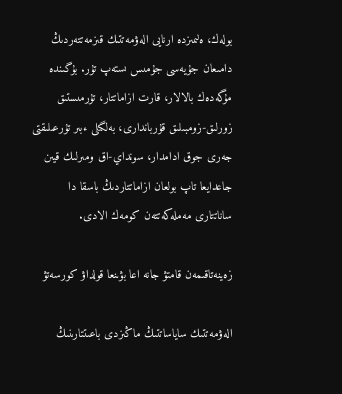بولەك، ەلىمىزدە ارنايى الەۋمەتتىك قىزمەتتەردىڭ دامىعان جۇيەسى جۇمىس ىستەپ تۇر. بۇگىندە مۇگەدەك بالالار، قارت ازاماتتار، تۇرمىستىق زورلىق-زومبىلىق قۇرباندارى، بەلگىلى ءبىر تۇرعىلىقتى جەرى جوق ادامدار، سونداي-اق ومىرلىك قيىن جاعدايعا تاپ بولعان ازاماتتاردىڭ باسقا دا ساناتتارى مەملەكەتتەن كومەك الادى.

زەينەتاقىمەن قامتۋ جانە اعا بۋىنعا قولداۋ كورسەتۋ

الەۋمەتتىك ساياساتتىڭ ماڭىزدى باعىتتارىنىڭ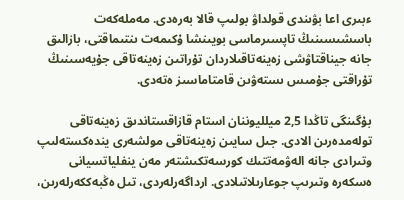ءبىرى اعا بۋىندى قولداۋ بولىپ قالا بەرەدى. مەملەكەت باسشىسىنىڭ تاپسىرماسى بويىنشا ۇكىمەت ىنتىماقتى، بازالىق جانە جيناقتاۋشى زەينەتاقىلاردان تۇراتىن زەينەتاقى جۇيەسىنىڭ تۇراقتى جۇمىس ىستەۋىن قامتاماسىز ەتەدى.

بۇگىنگى تاڭدا 2,5 ميلليوننان استام قازاقستاندىق زەينەتاقى تولەمدەرىن الادى. جىل سايىن زەينەتاقى مولشەرى يندەكستەلىپ وتىرادى جانە الەۋمەتتىك كورسەتكىشتەر مەن ينفلياتسيانى ەسكەرە وتىرىپ جوعارىلاتىلادى. ارداگەرلەردى، تىل ەڭبەككەرلەرىن،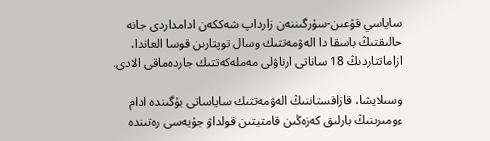ساياسي قۋعىن-سۇرگىننەن زارداپ شەككەن ادامداردى جانە حالىقتىڭ باسقا دا الەۋمەتتىك وسال توپتارىن قوسا العاندا، ازاماتتاردىڭ 18 ساناتى ارناۋلى مەملەكەتتىك جاردەماقى الادى.

وسىلايشا، قازاقستاننىڭ الەۋمەتتىك ساياساتى بۇگىندە ادام ءومىرىنىڭ بارلىق كەزەڭىن قامتيتىن قولداۋ جۇيەسى رەتىندە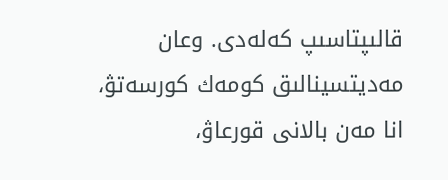قالىپتاسىپ كەلەدى. وعان مەديتسينالىق كومەك كورسەتۋ، انا مەن بالانى قورعاۋ،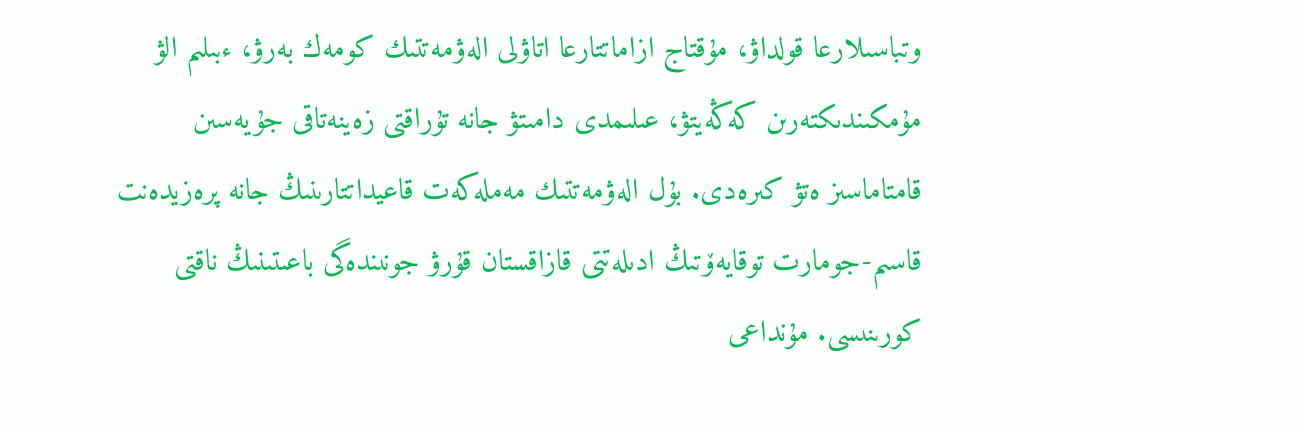وتباسىلارعا قولداۋ، مۇقتاج ازاماتتارعا اتاۋلى الەۋمەتتىك كومەك بەرۋ، ءبىلىم الۋ مۇمكىندىكتەرىن كەڭەيتۋ، عىلىمدى دامىتۋ جانە تۇراقتى زەينەتاقى جۇيەسىن قامتاماسىز ەتۋ كىرەدى. بۇل الەۋمەتتىك مەملەكەت قاعيداتتارىنىڭ جانە پرەزيدەنت قاسىم-جومارت توقايەۆتىڭ ادىلەتتى قازاقستان قۇرۋ جونىندەگى باعىتىنىڭ ناقتى كورىنىسى. مۇنداعى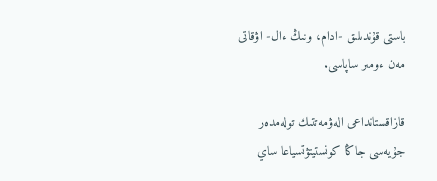باستى قۇندىلىق -ادام، ونىڭ ءال- اۋقاتى مەن ءومىر ساپاسى.

قازاقستانداعى الەۋمەتتىك تولەمدەر جۇيەسى جاڭا كونستيتۋتسياعا ساي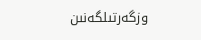وزگەرتىلگەنىن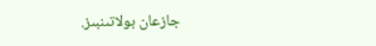جازعان بولاتىنبىز.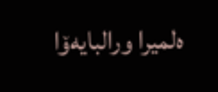ەلميرا ورالبايەۆا